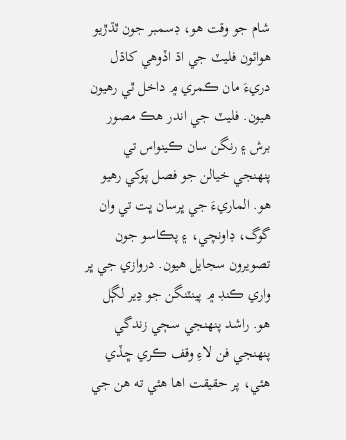شام جو وقت هو، ڊسمبر جون ٿڌڙيو ھوائون فليٽ جي اڌ اڏوهي کاڌل دريءَ مان ڪمري ۾ داخل ٿي رهيون هيون. فليٽ جي اندر هڪ مصور برش ۽ رنگن سان ڪينواس تي پنهنجي خيالن جو فصل پوکي رهيو هو. الماريءَ جي ڀرسان ڀت تي وان گوگ، ڊاونچي، ۽ پڪاسو جون تصويرون سجايل هيون. دروازي جي ڀر واري ڪنڊ ۾ پينٽنگن جو ڍير لڳل هو. راشد پنهنجي سڄي زندگي پنهنجي فن لاءِ وقف ڪري ڇڏي هئي، پر حقيقت اها هئي ته هن جي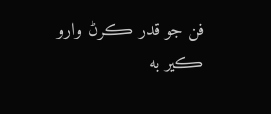فن جو قدر ڪرڻ وارو ڪير به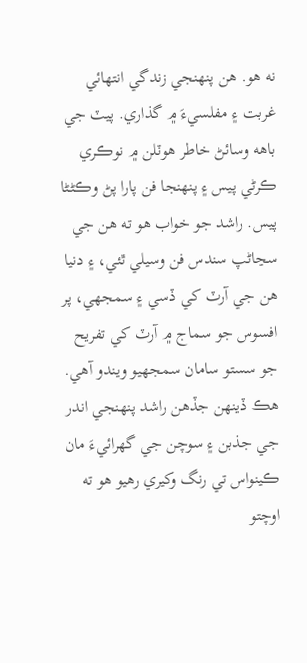نه هو. هن پنهنجي زندگي انتهائي غربت ۽ مفلسيءَ ۾ گذاري. پيٽ جي باهه وسائڻ خاطر هوٽلن ۾ نوڪري ڪرڻي پيس ۽ پنهنجا فن پارا پڻ وڪڻڻا پيس. راشد جو خواب هو ته هن جي سڃاڻپ سندس فن وسيلي ٿئي، ۽ دنيا هن جي آرٽ کي ڏسي ۽ سمجهي، پر افسوس جو سماج ۾ آرٽ کي تفريح جو سستو سامان سمجهيو ويندو آهي.
هڪ ڏينهن جڏهن راشد پنهنجي اندر جي جذبن ۽ سوچن جي گهرائيءَ مان ڪينواس تي رنگ وکيري رهيو هو ته اوچتو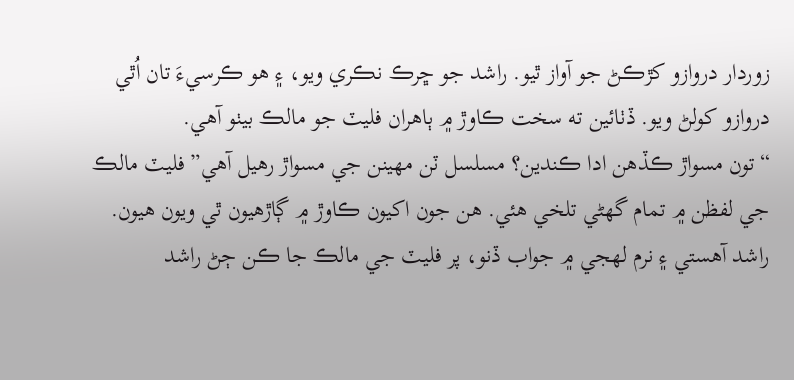زوردار دروازو کڙڪڻ جو آواز ٿيو. راشد جو ڇرڪ نڪري ويو، ۽ هو ڪرسيءَ تان اُٿي دروازو کولڻ ويو. ڏٺائين ته سخت ڪاوڙ ۾ ٻاهران فليٽ جو مالڪ بيٺو آهي.
“تون مسواڙ ڪڏهن ادا ڪندين؟ مسلسل ٽن مهينن جي مسواڙ رهيل آهي” فليٽ مالڪ جي لفظن ۾ تمام گهڻي تلخي هئي. هن جون اکيون ڪاوڙ ۾ ڳاڙهيون ٿي ويون هيون.
راشد آهستي ۽ نرم لهجي ۾ جواب ڏنو، پر فليٽ جي مالڪ جا ڪن ڄڻ راشد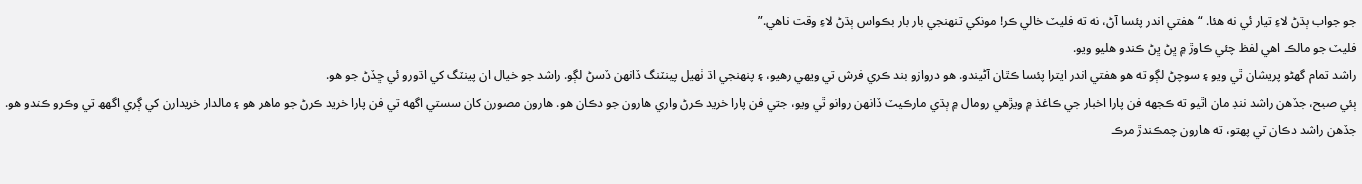جو جواب ٻڌڻ لاءِ تيار ئي نه هئا. “هفتي اندر پئسا آڻ، نه ته فليٽ خالي ڪر! مونکي تنهنجي بار بار بڪواس ٻڌڻ لاءِ وقت ناهي.”
فليٽ جو مالڪ اهي لفظ چئي ڪاوڙ ۾ ڀڻ ڀڻ ڪندو هليو ويو.
راشد تمام گهڻو پريشان ٿي ويو ۽ سوچڻ لڳو ته هو هفتي اندر ايترا پئسا ڪٿان آڻيندو. هو دروازو بند ڪري فرش تي ويهي رهيو، ۽ پنهنجي اڌ ٺهيل پينٽنگ ڏانهن ڏسڻ لڳو. راشد جو خيال ان پينٽگ کي اڌورو ئي ڇڏڻ جو ھو.
ٻئي صبح، جڏهن راشد ننڊ مان اٿيو ته ڪجهه فن پارا اخبار جي ڪاغذ ۾ ويڙهي رومال ۾ ٻڌي مارڪيٽ ڏانهن روانو ٿي ويو، جتي فن پارا خريد ڪرڻ واري هارون جو دڪان هو. هارون مصورن کان سستي اگهه تي فن پارا خريد ڪرڻ جو ماھر ھو ۽ مالدار خريدارن کي ڳري اگهھ تي وڪرو ڪندو ھو. جڏهن راشد دڪان تي پهتو، ته هارون چمڪندڙ مرڪ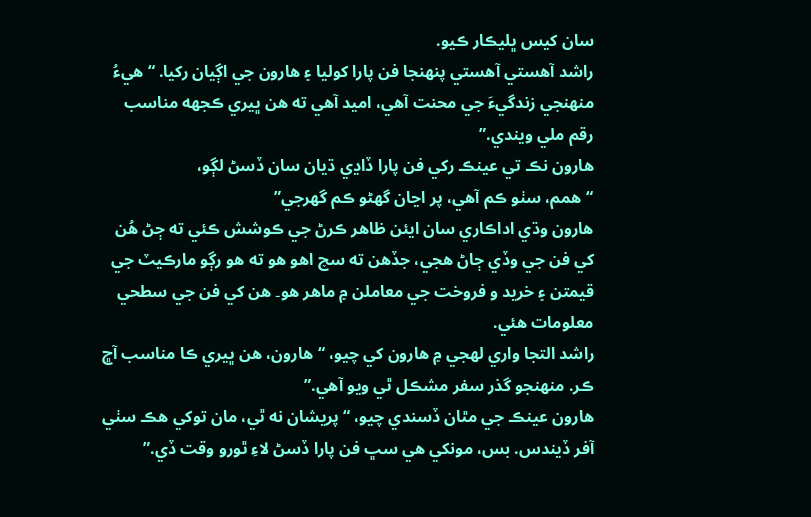سان کيس ڀليڪار ڪيو.
راشد آهستي آهستي پنهنجا فن پارا کوليا ۽ هارون جي اڳيان رکيا. “هيءُ منهنجي زندگيءَ جي محنت آهي، اميد آهي ته هن ڀيري ڪجهه مناسب رقم ملي ويندي.”
هارون نڪ تي عينڪ رکي فن پارا ڏاڍي ڌيان سان ڏسڻ لڳو،
“ھمم، سٺو ڪم آھي، پر اڃان گھڻو ڪم گھرجي”
ھارون وڌي اداڪاري سان ايئن ظاھر ڪرڻ جي ڪوشش ڪئي ته ڄڻ هُن کي فن جي وڏي ڄاڻ هجي، جڏهن ته سچ اهو هو ته هو رڳو مارڪيٽ جي قيمتن ۽ خريد و فروخت جي معاملن ۾ ماهر هو۔ ھن کي فن جي سطحي معلومات ھئي.
راشد التجا واري لهجي ۾ هارون کي چيو، “هارون، هن ڀيري ڪا مناسب آڇ ڪر. منهنجو گذر سفر مشڪل ٿي ويو آهي.”
هارون عينڪ جي مٿان ڏسندي چيو، “پريشان نه ٿي، مان توکي هڪ سٺي آفر ڏيندس. بس، مونکي هي سڀ فن پارا ڏسڻ لاءِ ٿورو وقت ڏي.”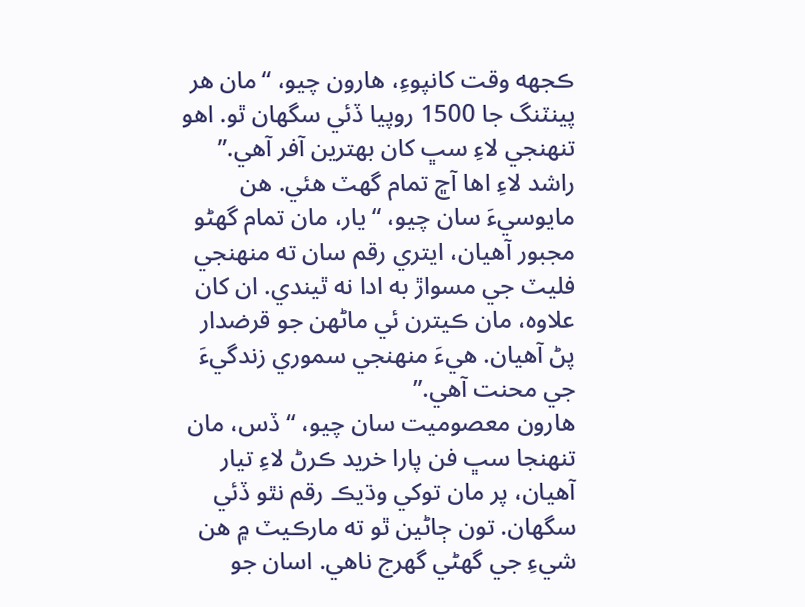ڪجهه وقت کانپوءِ، هارون چيو، “مان هر پينٽنگ جا 1500 روپيا ڏئي سگهان ٿو. اھو تنھنجي لاءِ سڀ کان بھترين آفر آھي.”
راشد لاءِ اها آڇ تمام گهٽ هئي. هن مايوسيءَ سان چيو، “يار، مان تمام گهڻو مجبور آهيان، ايتري رقم سان ته منهنجي فليٽ جي مسواڙ به ادا نه ٿيندي. ان کان علاوه، مان ڪيترن ئي ماڻهن جو قرضدار پڻ آهيان. ھيءَ منھنجي سموري زندگيءَ جي محنت آھي.”
هارون معصوميت سان چيو، “ڏس، مان تنهنجا سڀ فن پارا خريد ڪرڻ لاءِ تيار آهيان، پر مان توکي وڌيڪ رقم نٿو ڏئي سگهان. تون ڄاڻين ٿو ته مارڪيٽ ۾ هن شيءِ جي گهڻي گهرج ناهي. اسان جو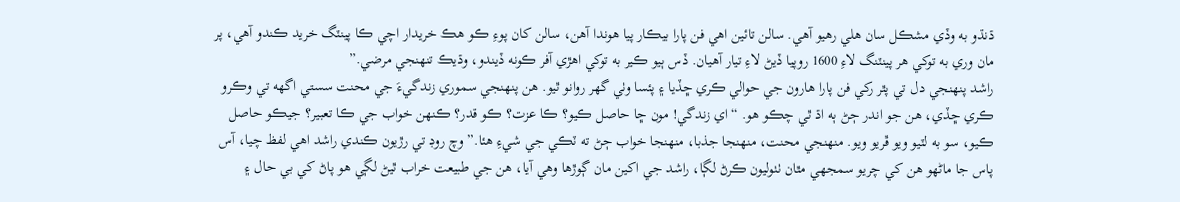ڌنڌو به وڏي مشڪل سان هلي رهيو آهي. سالن تائين اھي فن پارا بيڪار پيا ھوندا آھن، سالن کان پوءِ ڪو ھڪ خريدار اچي ڪا پينٽگ خريد ڪندو آھي، پر مان وري به توکي ھر پينٽنگ لاءِ 1600 روپيا ڏيڻ لاءِ تيار آھيان. ڏس ٻيو ڪير به توکي اھڙي آفر ڪونه ڏيندو، وڌيڪ تنهنجي مرضي.”
راشد پنهنجي دل تي پٿر رکي فن پارا ھارون جي حوالي ڪري ڇڏيا ۽ پئسا وٺي گهر روانو ٿيو. ھن پنھنجي سموري زندگيءَ جي محنت سستي اگھه تي وڪرو ڪري ڇڏي، ھن جو اندر ڄڻ ٻه اڌ ٿي چڪو هو. “اي زندگي! مون ڇا حاصل ڪيو؟ ڪا عزت؟ ڪو قدر؟ ڪنهن خواب جي ڪا تعبير؟ جيڪو حاصل ڪيو، سو به لٽيو ويو ڦريو ويو. منهنجي محنت، منهنجا جذبا، منهنجا خواب ڄڻ ته ٽڪي جي شيءِ ھئا.” وچ روڊ تي رڙيون ڪندي راشد اهي لفظ چيا، آس پاس جا ماڻھو ھن کي چريو سمجهي مٿان ٺٺوليون ڪرڻ لڳا، راشد جي اکين مان ڳوڙها وهي آيا، ھن جي طبيعت خراب ٿيڻ لڳي هو پاڻ کي بي حال ۽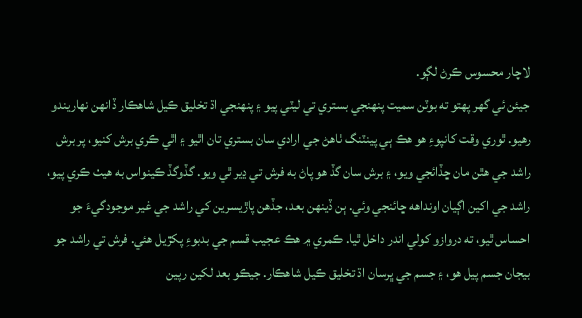لاچار محسوس ڪرڻ لڳو.
جيئن ئي گھر پھتو ته بوٽن سميت پنھنجي بستري تي ليٽي پيو ۽ پنھنجي اڌ تخليق ڪيل شاهڪار ڏانھن نهاريندو رھيو. ٿوري وقت کانپوءِ ھو ھڪ ٻي پينٽنگ ٺاهڻ جي ارادي سان بستري تان اٿيو ۽ اٿي ڪري برش کنيو، پر برش راشد جي ھٿن مان ڇڏائجي ويو، ۽ برش سان گڏ ھو پاڻ به فرش تي ڍير ٿي ويو. گڏوگڏ ڪينواس به هيٺ ڪري پيو، راشد جي اکين اڳيان اونداهه ڇائنجي وئي. ٻن ڏينهن بعد، جڏهن پاڙيسرين کي راشد جي غير موجودگيءَ جو احساس ٿيو، ته دروازو کولي اندر داخل ٿيا. ڪمري ۾ هڪ عجيب قسم جي بدبوءِ پکڙيل هئي. فرش تي راشد جو بيجان جسم پيل هو، ۽ جسم جي ڀرسان اڌ تخليق ڪيل شاهڪار. جيڪو بعد لکين رپين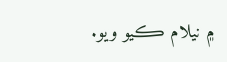۾ نيلام ڪيو ويو.